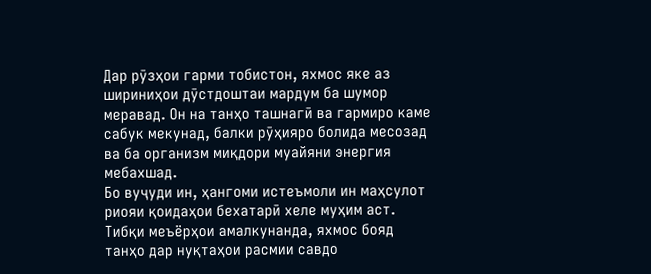Дар рӯзҳои гарми тобистон, яхмос яке аз шириниҳои дӯстдоштаи мардум ба шумор меравад. Он на танҳо ташнагӣ ва гармиро каме сабук мекунад, балки рӯҳияро болида месозад ва ба организм миқдори муайяни энергия мебахшад.
Бо вуҷуди ин, ҳангоми истеъмоли ин маҳсулот риояи қоидаҳои бехатарӣ хеле муҳим аст.
Тибқи меъёрҳои амалкунанда, яхмос бояд танҳо дар нуқтаҳои расмии савдо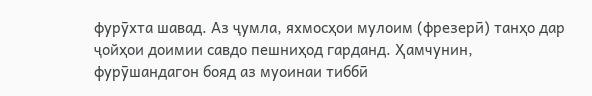фурӯхта шавад. Аз ҷумла, яхмосҳои мулоим (фрезерӣ) танҳо дар ҷойҳои доимии савдо пешниҳод гарданд. Ҳамчунин, фурӯшандагон бояд аз муоинаи тиббӣ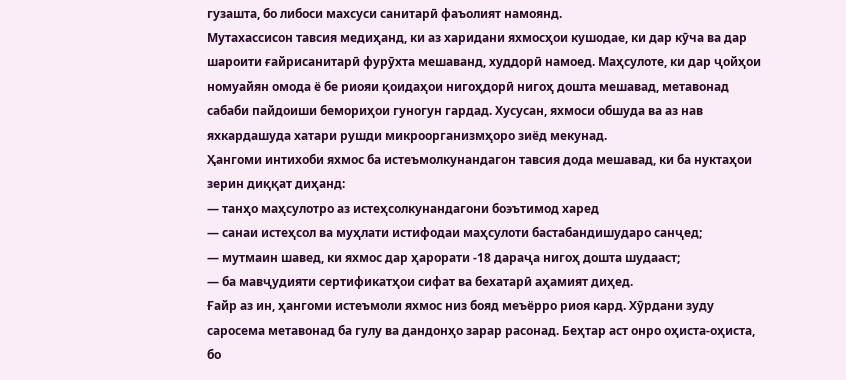гузашта, бо либоси махсуси санитарӣ фаъолият намоянд.
Мутахассисон тавсия медиҳанд, ки аз харидани яхмосҳои кушодае, ки дар кӯча ва дар шароити ғайрисанитарӣ фурӯхта мешаванд, худдорӣ намоед. Маҳсулоте, ки дар ҷойҳои номуайян омода ё бе риояи қоидаҳои нигоҳдорӣ нигоҳ дошта мешавад, метавонад сабаби пайдоиши бемориҳои гуногун гардад. Хусусан, яхмоси обшуда ва аз нав яхкардашуда хатари рушди микроорганизмҳоро зиёд мекунад.
Ҳангоми интихоби яхмос ба истеъмолкунандагон тавсия дода мешавад, ки ба нуктаҳои зерин диққат диҳанд:
— танҳо маҳсулотро аз истеҳсолкунандагони боэътимод харед
— санаи истеҳсол ва муҳлати истифодаи маҳсулоти бастабандишударо санҷед;
— мутмаин шавед, ки яхмос дар ҳарорати -18 дараҷа нигоҳ дошта шудааст;
— ба мавҷудияти сертификатҳои сифат ва бехатарӣ аҳамият диҳед.
Ғайр аз ин, ҳангоми истеъмоли яхмос низ бояд меъёрро риоя кард. Хӯрдани зуду саросема метавонад ба гулу ва дандонҳо зарар расонад. Беҳтар аст онро оҳиста-оҳиста, бо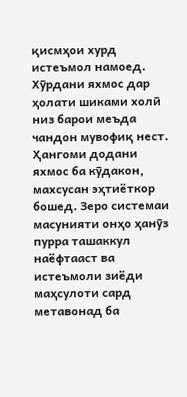қисмҳои хурд истеъмол намоед. Хӯрдани яхмос дар ҳолати шиками холӣ низ барои меъда чандон мувофиқ нест.
Ҳангоми додани яхмос ба кӯдакон, махсусан эҳтиёткор бошед. Зеро системаи масунияти онҳо ҳанӯз пурра ташаккул наёфтааст ва истеъмоли зиёди маҳсулоти сард метавонад ба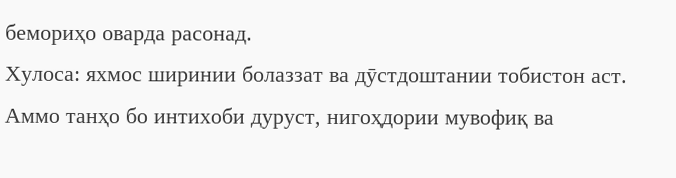бемориҳо оварда расонад.
Хулоса: яхмос ширинии болаззат ва дӯстдоштании тобистон аст. Аммо танҳо бо интихоби дуруст, нигоҳдории мувофиқ ва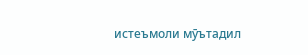истеъмоли мӯътадил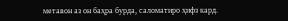метавон аз он баҳра бурда, саломатиро ҳифз кард.